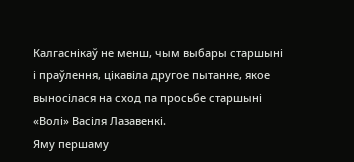Калгаснікаў не менш, чым выбары старшыні і праўлення, цікавіла другое пытанне, якое выносілася на сход па просьбе старшыні «Волі» Васіля Лазавенкі.
Яму першаму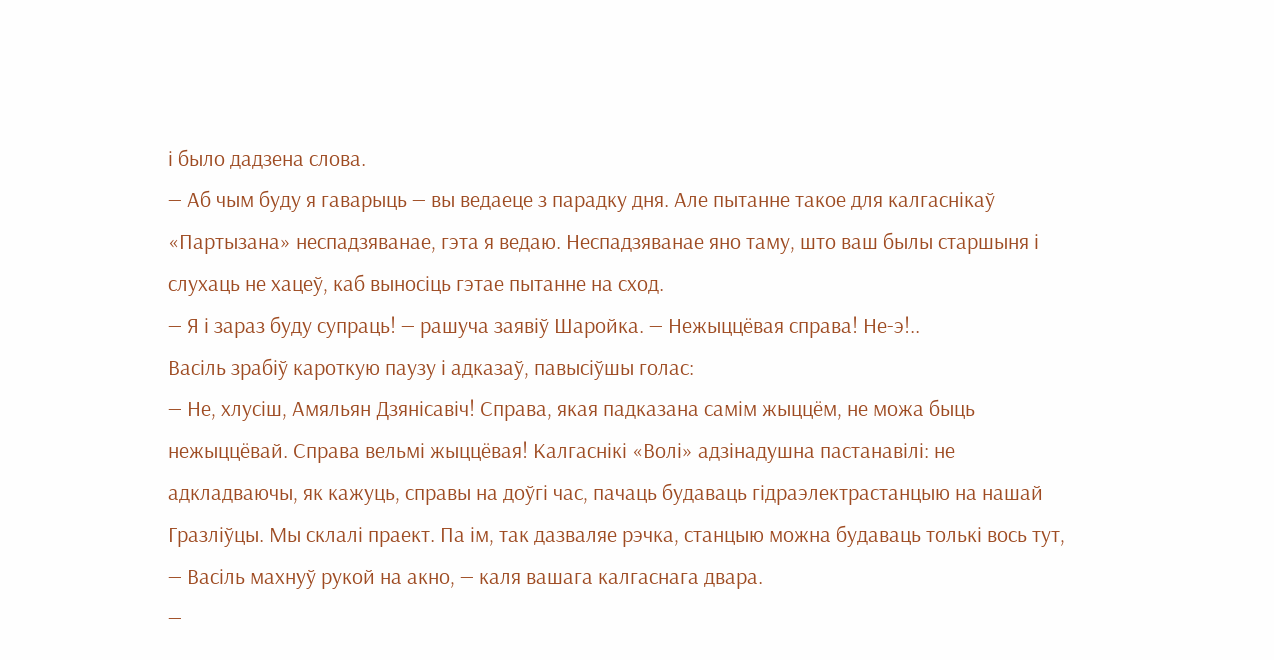і было дадзена слова.
— Аб чым буду я гаварыць — вы ведаеце з парадку дня. Але пытанне такое для калгаснікаў «Партызана» неспадзяванае, гэта я ведаю. Неспадзяванае яно таму, што ваш былы старшыня і слухаць не хацеў, каб выносіць гэтае пытанне на сход.
— Я і зараз буду супраць! — рашуча заявіў Шаройка. — Нежыццёвая справа! Не-э!..
Васіль зрабіў кароткую паузу і адказаў, павысіўшы голас:
— Не, хлусіш, Амяльян Дзянісавіч! Справа, якая падказана самім жыццём, не можа быць нежыццёвай. Справа вельмі жыццёвая! Калгаснікі «Волі» адзінадушна пастанавілі: не адкладваючы, як кажуць, справы на доўгі час, пачаць будаваць гідраэлектрастанцыю на нашай Гразліўцы. Мы склалі праект. Па ім, так дазваляе рэчка, станцыю можна будаваць толькі вось тут, — Васіль махнуў рукой на акно, — каля вашага калгаснага двара.
—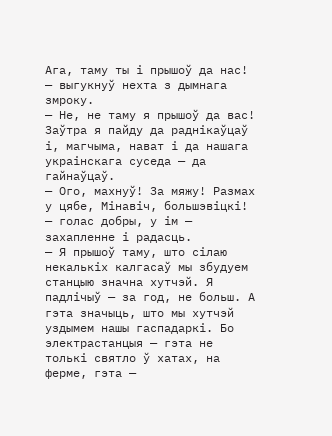Ага, таму ты і прышоў да нас! — выгукнуў нехта з дымнага змроку.
— Не, не таму я прышоў да вас! Заўтра я пайду да раднікаўцаў і, магчыма, нават і да нашага украінскага суседа — да гайнаўцаў.
— Ого, махнуў! За мяжу! Размах у цябе, Мінавіч, большэвіцкі! — голас добры, у ім — захапленне і радасць.
— Я прышоў таму, што сілаю некалькіх калгасаў мы збудуем станцыю значна хутчэй. Я падлічыў — за год, не больш. А гэта значыць, што мы хутчэй уздымем нашы гаспадаркі. Бо электрастанцыя — гэта не толькі святло ў хатах, на ферме, гэта —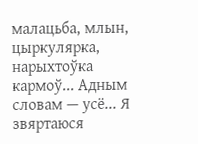малацьба, млын, цыркулярка, нарыхтоўка кармоў... Адным словам — усё... Я звяртаюся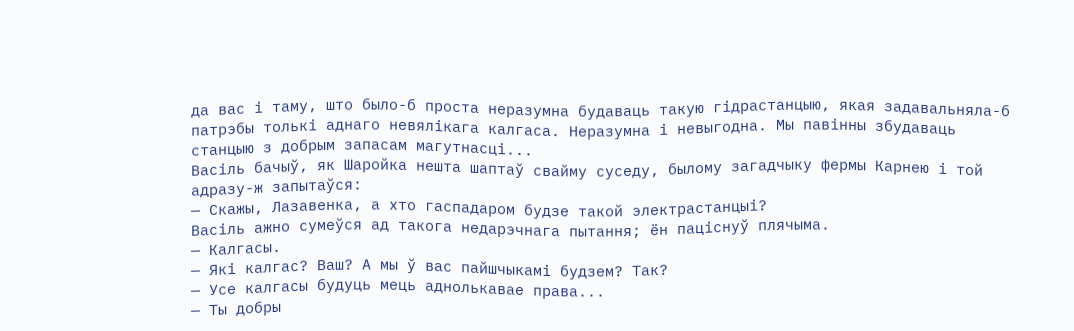да вас і таму, што было-б проста неразумна будаваць такую гідрастанцыю, якая задавальняла-б патрэбы толькі аднаго невялікага калгаса. Неразумна і невыгодна. Мы павінны збудаваць станцыю з добрым запасам магутнасці...
Васіль бачыў, як Шаройка нешта шаптаў свайму суседу, былому загадчыку фермы Карнею і той адразу-ж запытаўся:
— Скажы, Лазавенка, а хто гаспадаром будзе такой электрастанцыі?
Васіль ажно сумеўся ад такога недарэчнага пытання; ён паціснуў плячыма.
— Калгасы.
— Які калгас? Ваш? А мы ў вас пайшчыкамі будзем? Так?
— Усе калгасы будуць мець аднолькавае права...
— Ты добры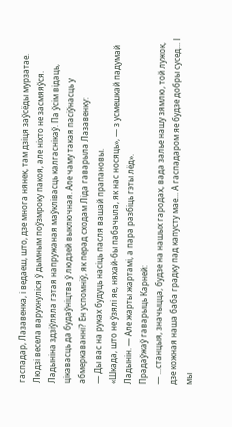гаспадар, Лазавенка, і ведаеш, што, дзе многа нянек, там дзіця заўсёды мурзатае.
Людзі весела варухнуліся ў дымным поўзмроку пакоя, але ніхто не засмяяўся.
Ладыніна здзіўляла гэтая напружаная маўклівасць калгаснікаў. Па ўсім відаць, цікавасць да будаўніцтва ў людзей выключная. Але чаму такая пасіўнасць у абмеркаванні? Ён успомніў, як перад сходам Ліда гаварыла Лазавенку:
— Ды вас на руках будуць насіць пасля вашай прапановы.
«Шкада, што не ўзялі яе, няхай-бы пабачыла, як нас носяць», — з усмешкай падумай Ладынін. — Але жарты жартамі, а пара разбіць гэты лёд».
Прадаўжаў гаварыць Карней:
— ...станцыя, значыцца, будзе на нашых гародах, вада залье нашу зямлю, той лужок, дзе кожная наша баба градку пад капусту мае... А гаспадаром яе будзе добры сусед... І мы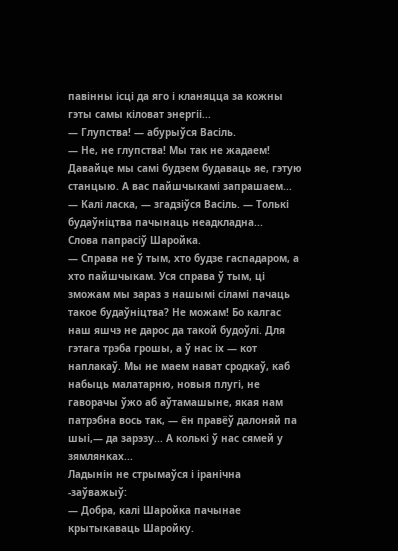павінны ісці да яго і кланяцца за кожны гэты самы кіловат энергіі...
— Глупства! — абурыўся Васіль.
— Не, не глупства! Мы так не жадаем! Давайце мы самі будзем будаваць яе, гэтую станцыю. А вас пайшчыкамі запрашаем...
— Калі ласка, — згадзіўся Васіль. — Толькі будаўніцтва пачынаць неадкладна...
Слова папрасіў Шаройка.
— Справа не ў тым, хто будзе гаспадаром, а хто пайшчыкам. Уся справа ў тым, ці зможам мы зараз з нашымі сіламі пачаць такое будаўніцтва? Не можам! Бо калгас наш яшчэ не дарос да такой будоўлі. Для гэтага трэба грошы, а ў нас іх — кот наплакаў. Мы не маем нават сродкаў, каб набыць малатарню, новыя плугі, не гаворачы ўжо аб аўтамашыне, якая нам патрэбна вось так, — ён правёў далоняй па шыі,— да зарэзу... А колькі ў нас сямей у зямлянках...
Ладынін не стрымаўся і іранічна -заўважыў:
— Добра, калі Шаройка пачынае крытыкаваць Шаройку.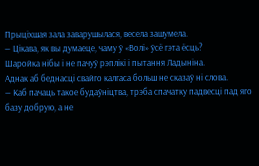Прыціхшая зала заварушылася, весела зашумела.
— Цікава, як вы думаеце, чаму ў «Волі» ўсё гэта ёсць?
Шаройка нібы і не пачуў рэплікі і пытання Ладыніна.
Аднак аб беднасці свайго калгаса больш не сказаў ні слова.
— Каб пачаць такое будаўніцтва, трэба спачатку падвесці пад яго базу добрую, а не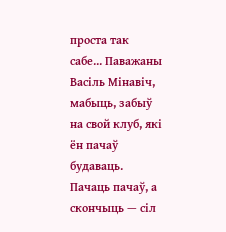проста так сабе... Паважаны Васіль Мінавіч, мабыць, забыў на свой клуб, які ён пачаў будаваць. Пачаць пачаў, а скончыць — сіл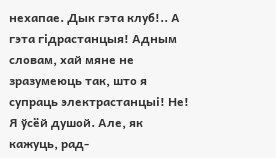нехапае. Дык гэта клуб!.. А гэта гідрастанцыя! Адным словам, хай мяне не зразумеюць так, што я супраць электрастанцыі! Не! Я ўсёй душой. Але, як кажуць, рад-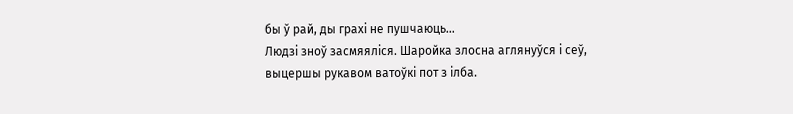бы ў рай, ды грахі не пушчаюць...
Людзі зноў засмяяліся. Шаройка злосна аглянуўся і сеў, выцершы рукавом ватоўкі пот з ілба.